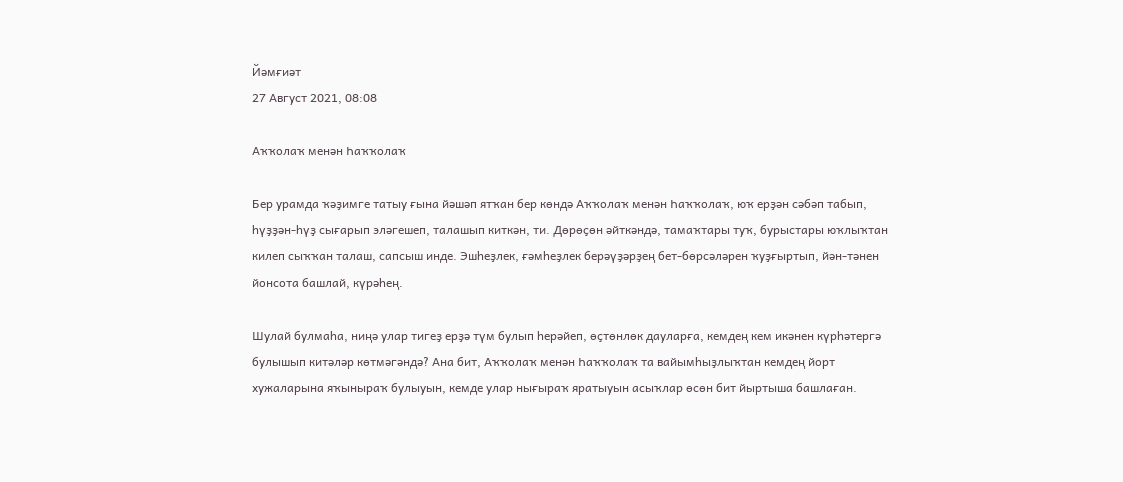Йәмғиәт
27 Август 2021, 08:08

Аҡҡолаҡ менән Һаҡҡолаҡ

Бер урамда ҡәҙимге татыу ғына йәшәп ятҡан бер көндә Аҡҡолаҡ менән Һаҡҡолаҡ, юҡ ерҙән сәбәп табып, һүҙҙән-һүҙ сығарып эләгешеп, талашып киткән, ти. Дөрөҫөн әйткәндә, тамаҡтары туҡ, бурыстары юҡлыҡтан килеп сыҡҡан талаш, сапсыш инде. Эшһеҙлек, ғәмһеҙлек берәүҙәрҙең бет-бөрсәләрен ҡуҙғыртып, йән-тәнен йонсота башлай, күрәһең.

Шулай булмаһа, ниңә улар тигеҙ ерҙә түм булып һерәйеп, өҫтөнлөк дауларға, кемдең кем икәнен күрһәтергә булышып китәләр көтмәгәндә? Ана бит, Аҡҡолаҡ менән Һаҡҡолаҡ та вайымһыҙлыҡтан кемдең йорт хужаларына яҡыныраҡ булыуын, кемде улар нығыраҡ яратыуын асыҡлар өсөн бит йыртыша башлаған.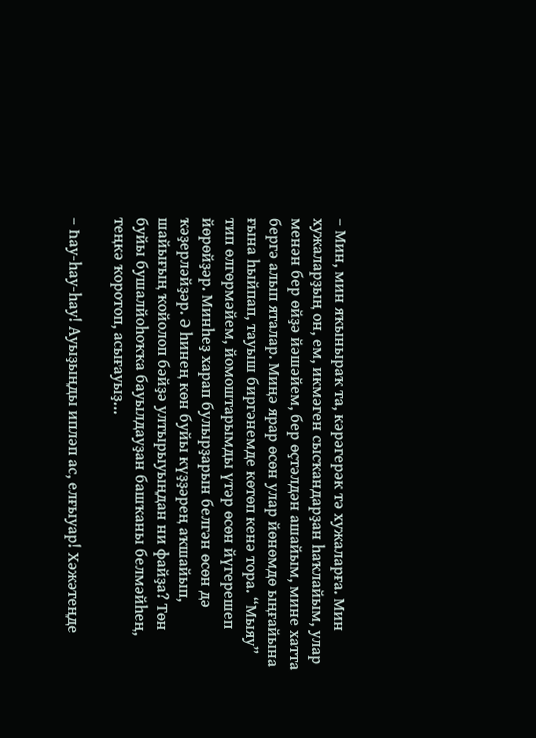– Мин, мин яҡыныраҡ та, кәрәгерәк тә хужаларға. Мин хужаларҙың он, ем, икмәген сысҡандарҙан һаҡлайым, улар менән бер өйҙә йәшәйем, бер өҫтәлдән ашайым, мине хатта бергә алып яталар. Миңә ярар өсөн улар йөнөмдө ыңғайына ғына һыйпап, тауыш биргәнемде көтөп кенә тора. “Мыяу” тип өлгөрмәйем, йомоштарымды үтәр өсөн йүгерешеп йөрөйҙәр. Минһеҙ харап булырҙарын белгән өсөн дә ҡәҙерләйҙәр. Ә һинең көн буйы күҙҙәрең аҡшайып, шайығың ҡойолоп бәйҙә ултырыуыңдан ни файҙа? Төн буйы бушалйоһоҡҡа бауылдауҙан башҡаны белмәйһең, теңкә ҡоротоп, асығауыҙ…

– Һау-һау-һау! Ауыҙыңды ипләп ас, елғыуар! Хәжәтеңде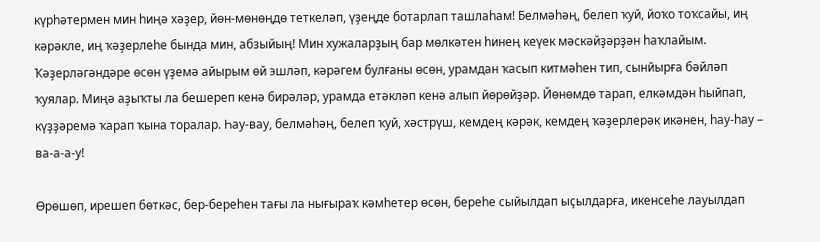күрһәтермен мин һиңә хәҙер, йөн-мөнөңдө теткеләп, үҙеңде ботарлап ташлаһам! Белмәһәң, белеп ҡуй, йоҡо тоҡсайы, иң кәрәкле, иң ҡәҙерлеһе бында мин, абзыйың! Мин хужаларҙың бар мөлкәтен һинең кеүек мәскәйҙәрҙән һаҡлайым. Ҡәҙерләгәндәре өсөн үҙемә айырым өй эшләп, кәрәгем булғаны өсөн, урамдан ҡасып китмәһен тип, сынйырға бәйләп ҡуялар. Миңә аҙыҡты ла бешереп кенә бирәләр, урамда етәкләп кенә алып йөрөйҙәр. Йөнөмдө тарап, елкәмдән һыйпап, күҙҙәремә ҡарап ҡына торалар. Һау-вау, белмәһәң, белеп ҡуй, хәстрүш, кемдең кәрәк, кемдең ҡәҙерлерәк икәнен, һау-һау – ва-а-а-у!

Өрөшөп, ирешеп бөткәс, бер-береһен тағы ла нығыраҡ кәмһетер өсөн, береһе сыйылдап ыҫылдарға, икенсеһе лауылдап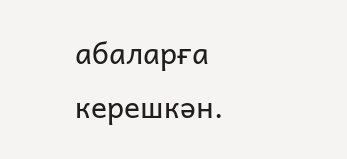абаларға керешкән.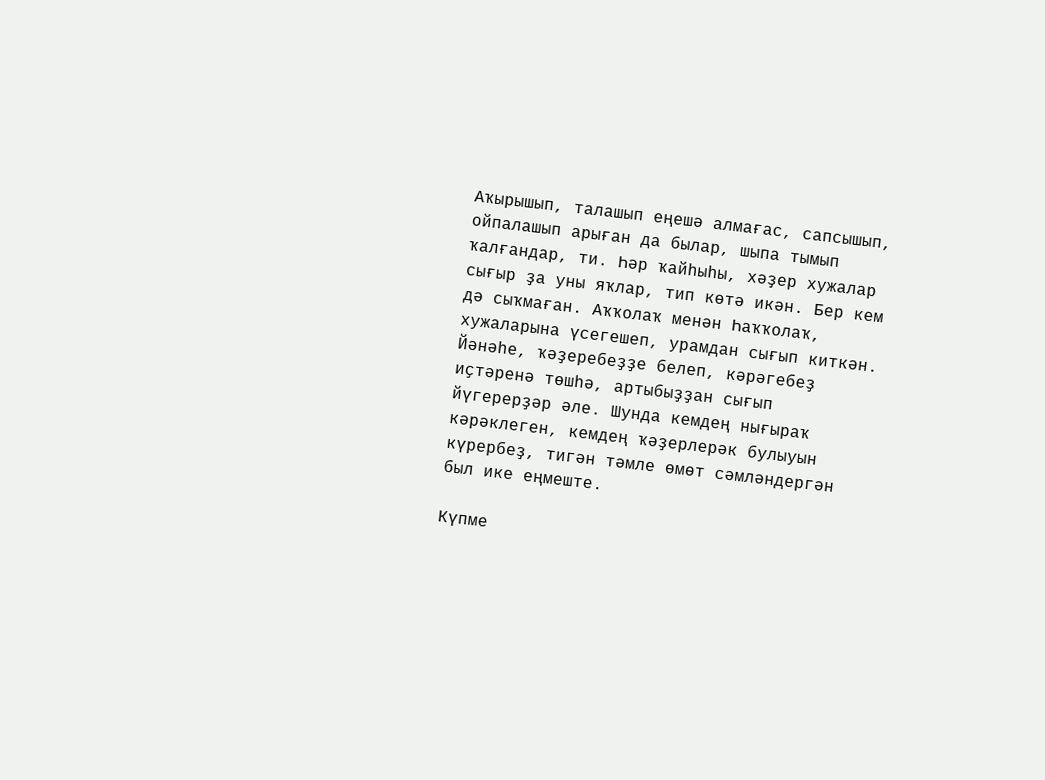Аҡырышып, талашып еңешә алмағас, сапсышып, ойпалашып арыған да былар, шыпа тымып ҡалғандар, ти. Һәр ҡайһыһы, хәҙер хужалар сығыр ҙа уны яҡлар, тип көтә икән. Бер кем дә сыҡмаған. Аҡҡолаҡ менән Һаҡҡолаҡ, хужаларына үсегешеп, урамдан сығып киткән. Йәнәһе, ҡәҙеребеҙҙе белеп, кәрәгебеҙ иҫтәренә төшһә, артыбыҙҙан сығып йүгерерҙәр әле. Шунда кемдең нығыраҡ кәрәклеген, кемдең ҡәҙерлерәк булыуын күрербеҙ, тигән тәмле өмөт сәмләндергән был ике еңмеште.

Күпме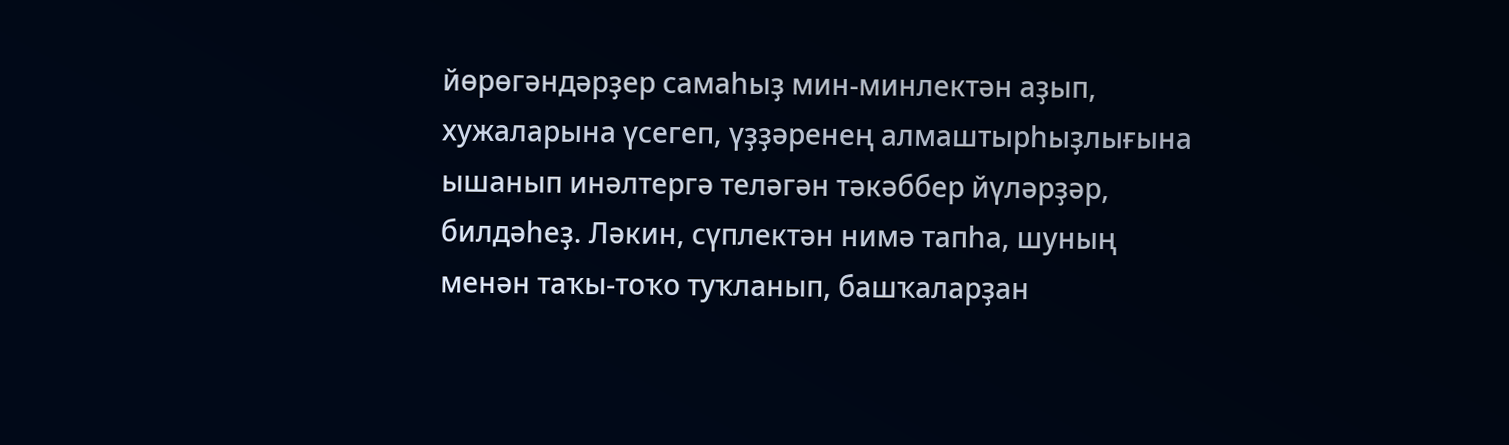йөрөгәндәрҙер самаһыҙ мин-минлектән аҙып, хужаларына үсегеп, үҙҙәренең алмаштырһыҙлығына ышанып инәлтергә теләгән тәкәббер йүләрҙәр, билдәһеҙ. Ләкин, сүплектән нимә тапһа, шуның менән таҡы-тоҡо туҡланып, башҡаларҙан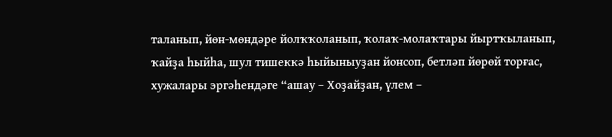таланып, йөн-мөндәре йолҡҡоланып, ҡолаҡ-молаҡтары йыртҡыланып, ҡайҙа һыйһа, шул тишеккә һыйыныуҙан йонсоп, бетләп йөрөй торғас, хужалары эргәһендәге “ашау – Хоҙайҙан, үлем –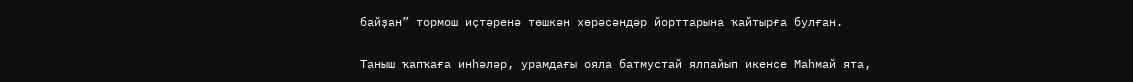байҙан” тормош иҫтәренә төшкән хөрәсәндәр йорттарына ҡайтырға булған.

Таныш ҡапҡаға инһәләр, урамдағы ояла батмустай ялпайып икенсе Маһмай ята,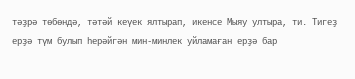тәҙрә төбөндә, тәтәй кеүек ялтырап, икенсе Мыяу ултыра, ти. Тигеҙ ерҙә түм булып һерәйгән мин-минлек уйламаған ерҙә бар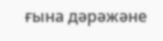ғына дәрәжәне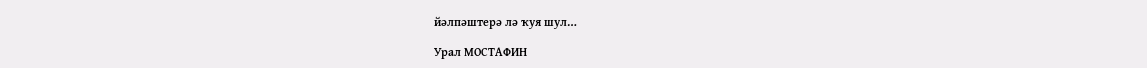йәлпәштерә лә ҡуя шул…

Урал МОСТАФИН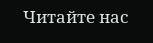Читайте нас